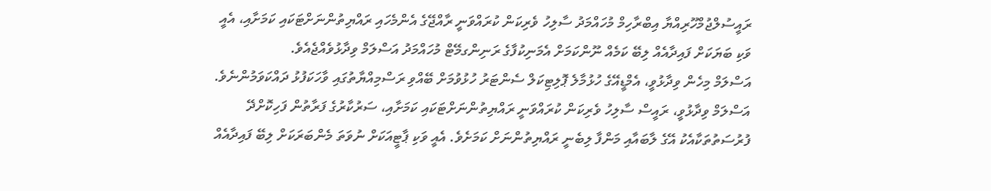ރައީސުލްޖުމްހޫރިއްޔާ އިބްރާހިމް މުހައްމަދު ސާލިހު ވެރިކަން ކުރައްވަނީ ރާއްޖޭގެ އެންމެހައި ރައްޔިތުންނަށްޓަކައި ކަމަށާއި، އެއީ ވަކި ބަޔަކަށް ފައިދާއެއް ލިބޭ ކަމެއް ނޫންކަމަށް އެމަނިކުފާގެ ރަނިންގމޭޓް މުހައްމަދު އަސްލަމް ވިދާޅުވެއްޖެއެވެ.
އަސްލަމް މިހެން ވިދާޅުވީ، އެމްޑީއޭގެ ހުޅުމާލެ ޕޮލިޓިކަލް ސެންޓަރު ހުޅުވުމަށް ބޭއްވި ރަސްމިއްޔާތުގައި ވާހަކަފުޅު ދައްކަވަމުންނެވެ.
އަސްލަމް ވިދާޅުވީ، ރައީސް ސާލިހު ވެރިކަން ކުރައްވަނީ ރައްޔިތުންނަށްޓަކައި ކަމަށާއި، ސަރުކާރުގެ ފަރާތުން ފަހިކޮށްދޭ ފުރުސަތުތަކާއެކު އޭގެ ލާބައާއި މަންފާ ލިބެނީ ރައްޔިތުންނަށް ކަމަށެވެ. އެއީ ވަކި ޕާޓީއަކަށް ނުވަތަ މެންބަރަކަށް ލިބޭ ފައިދާއެއް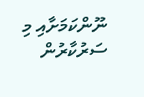ނޫންކަމަށާއި މި ސަރުކާރުން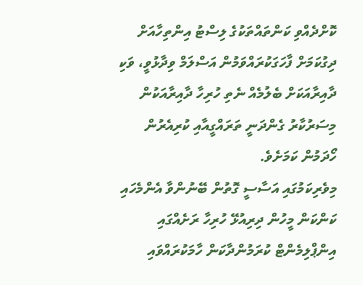ކޮށްދެއްވި ކަންތައްތަކުގެ ލިސްޓު އިންތިހާއަށް ދިގުކަމަށް ފާހަގަކުރައްވަމުން އަސްލަމް ވިދާޅުވީ، ވަކި ދާއިރާއަކަށް ބެލުމެއް ނެތި ހުރިހާ ދާއިރާއަކުން މިސަރުކާރު ގެންދަނީ ތަރައްގީއާއި ކުރިއެރުން ހޯދަމުން ކަމަށެވެ.
މިވެރިކަމުގައި އަސާސީ ގޮތުން ބޭނުންވާ އެންމެހައި ކަންކަން މީހުން ދިރިއުޅޭ ހުރިހާ ރަށެއްގައި އިންޕްލިމެންޓް ކުރަމުންދާކަން ހާމަކުރައްވައި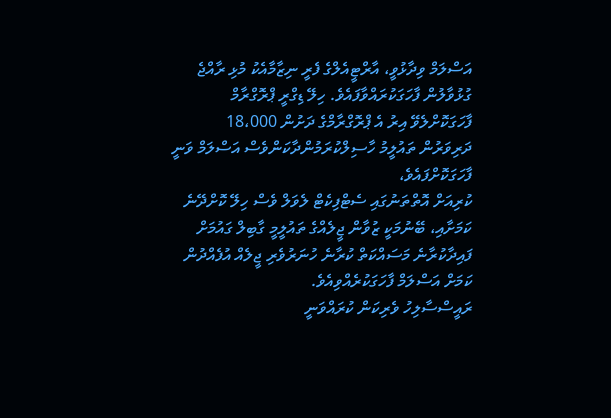އަސްލަމް ވިދާޅުވީ، އާރްޓީއެލްގެ ފެރީ ނިޒާމާއެކު މުޅި ރާއްޖެ ގުޅުވާލުން ފާހަގަކުރައްވާފައެވެ. ހިލޭ ޑިގްރީ ޕްރޮގްރާމް ފާހަގަކޮށްލެވޭ އިރު އެ ޕްރޮގްރާމްގެ ދަށުން 18،000 ދަރިވަރުން ތައުލީމު ހާސިލްކުރަމުންދާކަންވެސް އަސްލަމް ވަނީ ފާހަގަކޮށްފައެވެ،
ކުރިއަށް އޮތްތަނުގައި ސެޓްފިކެޓް ލެވަލް ވެސް ހިލޭ ކޮށްދޭނެ ކަމަށާއި، ބޭނުމަކީ ޒުވާން ޖީލެއްގެ ތައުލީމީ ގާބިލް ގައުމަށް ފައިދާކުރާނެ މަސައްކަތް ކުރާނެ ހުނަރުވެރި ޖީލެއް އުފެއްދުން ކަމަށް އަސްލަމް ފާހަގަކުރެއްވިއެވެ.
ރައީސްސާލިހު ވެރިކަން ކުރައްވަނީ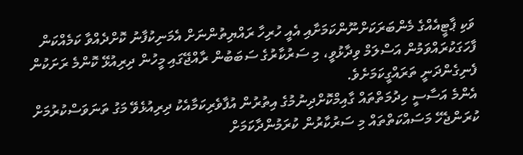ވަކި ޕާޓީއެއްގެ މެންބަރަކަށްނޫންކަމަށާއި އެއީ ހުރިހާ ރައްޔިތުންނަށް އެމަނިކުފާނު ކޮށްދެއްވާ ކަމެއްކަން ފާހަގަކުރައްވަމުން އަސްލަމް ވިދާޅުވީ، މި ސަރުކާރުގެ ސަބަބުން ރާއްޖޭގައި މީހުން ދިރިއުޅޭ ކޮންމެ ރަށަކުން ފެނިގެންދަނީ ތަރައްގީކަމަށެވެ.
އެންމެ އަސާސީ ހިދުމަތްތައް ގާއިމްކޮށްދިނުމުގެ އިތުރުން އުފާވެރިކަމާއެކު ދިރިއުޅެވޭ މަގު ތަނަވަސްކުރުމަށް ކުރަންޖެހޭ މަސައްކަތްތައް މި ސަރުކާރުން ކުރަމުންދާކަމަށް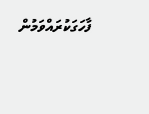ފާހަގަކުރައްވަމުން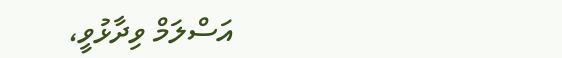އަސްލަމް ވިދާޅުވީ،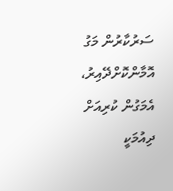ސަރުކާރުން މަގު އޮމާންކޮށްދޭއިރު، އެމަގުން ކުރިއަށް ދިއުމަކީ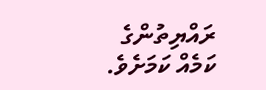ރައްޔިތުންގެ ކަމެއް ކަމަށެވެ.